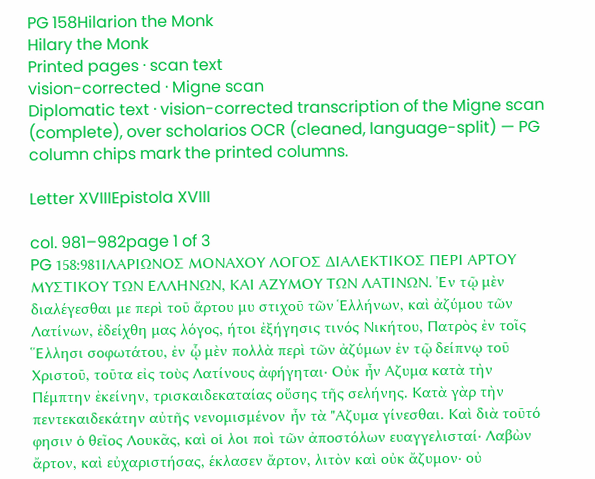PG 158Hilarion the Monk
Hilary the Monk
Printed pages · scan text
vision-corrected · Migne scan
Diplomatic text · vision-corrected transcription of the Migne scan (complete), over scholarios OCR (cleaned, language-split) — PG column chips mark the printed columns.

Letter XVIIIEpistola XVIII

col. 981–982page 1 of 3
PG 158:981ΙΛΑΡΙΩΝΟΣ ΜΟΝΑΧΟΥ ΛΟΓΟΣ ΔΙΑΛΕΚΤΙΚΟΣ ΠΕΡΙ ΑΡΤΟΥ ΜΥΣΤΙΚΟΥ ΤΩΝ ΕΛΛΗΝΩΝ, ΚΑΙ ΑΖΥΜΟΥ ΤΩΝ ΛΑΤΙΝΩΝ. Ἐν τῷ μὲν διαλέγεσθαι με περὶ τοῦ ἄρτου μυ στιχοῦ τῶν Ἑλλήνων, καὶ ἀζύμου τῶν Λατίνων, ἐδείχθη μας λόγος, ήτοι ἐξήγησις τινός Νικήτου, Πατρὸς ἐν τοῖς Ἕλλησι σοφωτάτου, ἐν ᾧ μὲν πολλὰ περὶ τῶν ἀζύμων ἐν τῷ δείπνῳ τοῦ Χριστοῦ, τοῦτα εἰς τοὺς Λατίνους ἀφήγηται· Οὐκ ἦν Αζυμα κατὰ τὴν Πέμπτην ἐκείνην, τρισκαιδεκαταίας οὔσης τῆς σελήνης. Κατὰ γὰρ τὴν πεντεκαιδεκάτην αὐτῆς νενομισμένον ἦν τὰ "Αζυμα γίνεσθαι. Καὶ διὰ τοῦτό φησιν ὁ θεῖος Λουκᾶς, καὶ οἱ λοι ποὶ τῶν ἀποστόλων ευαγγελισταί· Λαβὼν ἄρτον, καὶ εὐχαριστήσας, έκλασεν ἄρτον, λιτὸν καὶ οὐκ ἄζυμον· οὐ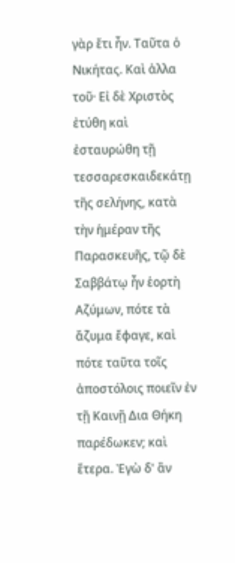γὰρ ἔτι ἦν. Ταῦτα ὁ Νικήτας. Καὶ ἀλλα τοῦ· Εἰ δὲ Χριστὸς ἐτύθη καὶ ἐσταυρώθη τῇ τεσσαρεσκαιδεκάτῃ τῆς σελήνης, κατὰ τὴν ἡμέραν τῆς Παρασκευῆς, τῷ δὲ Σαββάτῳ ἦν ἑορτὴ Αζύμων, πότε τὰ ἄζυμα ἔφαγε, καὶ πότε ταῦτα τοῖς ἀποστόλοις ποιεῖν ἐν τῇ Καινῇ Δια Θήκη παρέδωκεν; καὶ ἕτερα. Ἐγὼ δ' ἂν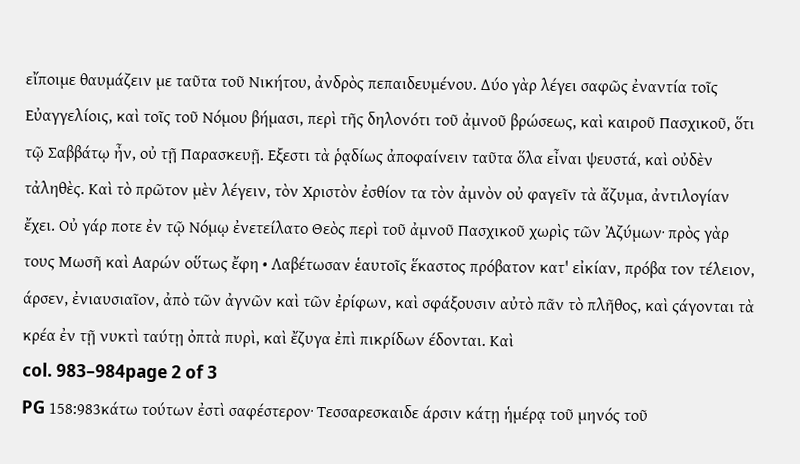εἴποιμε θαυμάζειν με ταῦτα τοῦ Νικήτου, ἀνδρὸς πεπαιδευμένου. Δύο γὰρ λέγει σαφῶς ἐναντία τοῖς Εὐαγγελίοις, καὶ τοῖς τοῦ Νόμου βήμασι, περὶ τῆς δηλονότι τοῦ ἀμνοῦ βρώσεως, καὶ καιροῦ Πασχικοῦ, ὅτι τῷ Σαββάτῳ ἦν, οὐ τῇ Παρασκευῇ. Εξεστι τὰ ῥᾳδίως ἀποφαίνειν ταῦτα ὅλα εἶναι ψευστά, καὶ οὐδὲν τἀληθὲς. Καὶ τὸ πρῶτον μὲν λέγειν, τὸν Χριστὸν ἐσθίον τα τὸν ἀμνὸν οὐ φαγεῖν τὰ ἄζυμα, ἀντιλογίαν ἔχει. Οὐ γάρ ποτε ἐν τῷ Νόμῳ ἐνετείλατο Θεὸς περὶ τοῦ ἀμνοῦ Πασχικοῦ χωρὶς τῶν Ἀζύμων· πρὸς γὰρ τους Μωσῆ καὶ Ααρών οὕτως ἔφη • Λαβέτωσαν ἑαυτοῖς ἕκαστος πρόβατον κατ' εἰκίαν, πρόβα τον τέλειον, άρσεν, ἐνιαυσιαῖον, ἀπὸ τῶν ἀγνῶν καὶ τῶν ἐρίφων, καὶ σφάξουσιν αὐτὸ πᾶν τὸ πλῆθος, καὶ ςάγονται τὰ κρέα ἐν τῇ νυκτὶ ταύτῃ ὀπτὰ πυρὶ, καὶ ἔζυγα ἐπὶ πικρίδων έδονται. Καὶ
col. 983–984page 2 of 3
PG 158:983κάτω τούτων ἐστὶ σαφέστερον· Τεσσαρεσκαιδε άρσιν κάτῃ ἡμέρᾳ τοῦ μηνός τοῦ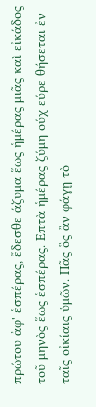πρώτου ἀφ' ἑσπέρας, ἔδεσθε άζυμα ἕως ἡμέρας μιᾶς καὶ εἰκάδος τοῦ μηνὸς ἕως ἑσπέρας. Επτὰ ἡμέρας ζύμη ούχ εύρε θήσεται ἐν ταῖς οἰκίαις ὑμῶν. Πᾶς ὃς ἂν φάγῃ τὸ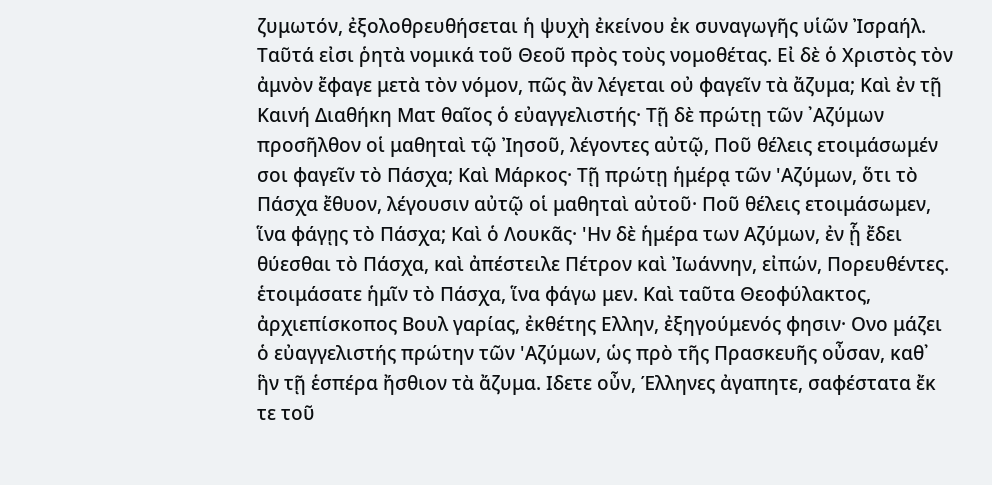ζυμωτόν, ἐξολοθρευθήσεται ἡ ψυχὴ ἐκείνου ἐκ συναγωγῆς υἱῶν Ἰσραήλ. Ταῦτά εἰσι ῥητὰ νομικά τοῦ Θεοῦ πρὸς τοὺς νομοθέτας. Εἰ δὲ ὁ Χριστὸς τὸν ἀμνὸν ἔφαγε μετὰ τὸν νόμον, πῶς ἂν λέγεται οὐ φαγεῖν τὰ ἄζυμα; Καὶ ἐν τῇ Καινή Διαθήκη Ματ θαῖος ὁ εὐαγγελιστής· Τῇ δὲ πρώτῃ τῶν ᾿Αζύμων προσῆλθον οἱ μαθηταὶ τῷ Ἰησοῦ, λέγοντες αὐτῷ, Ποῦ θέλεις ετοιμάσωμέν σοι φαγεῖν τὸ Πάσχα; Καὶ Μάρκος· Τῇ πρώτῃ ἡμέρᾳ τῶν 'Αζύμων, ὅτι τὸ Πάσχα ἔθυον, λέγουσιν αὐτῷ οἱ μαθηταὶ αὐτοῦ· Ποῦ θέλεις ετοιμάσωμεν, ἵνα φάγῃς τὸ Πάσχα; Καὶ ὁ Λουκᾶς· 'Ην δὲ ἡμέρα των Αζύμων, ἐν ᾗ ἔδει θύεσθαι τὸ Πάσχα, καὶ ἀπέστειλε Πέτρον καὶ Ἰωάννην, εἰπών, Πορευθέντες. ἑτοιμάσατε ἡμῖν τὸ Πάσχα, ἵνα φάγω μεν. Καὶ ταῦτα Θεοφύλακτος, ἀρχιεπίσκοπος Βουλ γαρίας, ἐκθέτης Ελλην, ἐξηγούμενός φησιν· Ονο μάζει ὁ εὐαγγελιστής πρώτην τῶν 'Αζύμων, ὡς πρὸ τῆς Πρασκευῆς οὖσαν, καθ᾿ ἣν τῇ ἑσπέρα ἤσθιον τὰ ἄζυμα. Ιδετε οὖν, Έλληνες ἀγαπητε, σαφέστατα ἔκ τε τοῦ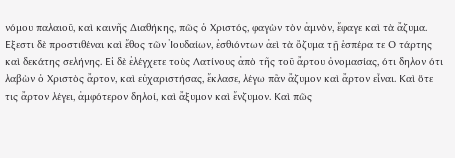νόμου παλαιοῦ, καὶ καινῆς Διαθήκης, πῶς ὁ Χριστός, φαγὼν τὸν ἀμνὸν, ἔφαγε καὶ τὰ ἄζυμα. Εξεστι δὲ προστιθέναι καὶ ἔθος τῶν Ἰουδαίων, ἐσθιόντων ἀεὶ τὰ ὄζυμα τῇ ἑσπέρα τε Ο τάρτης καὶ δεκάτης σελήνης. Εἰ δὲ ἐλέγχετε τοὺς Λατίνους ἀπὸ τῆς τοῦ ἄρτου ὀνομασίας, ότι δηλον ότι λαβὼν ὁ Χριστὸς ἄρτον, καὶ εὐχαριστήσας, ἔκλασε, λέγω πᾶν ἄζυμον καὶ ἄρτον εἶναι. Καὶ ὅτε τις ἄρτον λέγει, ἀμφότερον δηλοί, καὶ ἄξυμον καὶ ἔνζυμον. Καὶ πῶς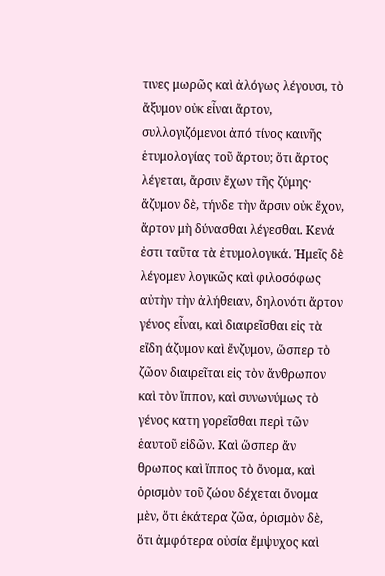τινες μωρῶς καὶ ἀλόγως λέγουσι, τὸ ἄξυμον οὐκ εἶναι ἄρτον, συλλογιζόμενοι ἀπό τίνος καινῆς ἑτυμολογίας τοῦ ἄρτου; ὅτι ἄρτος λέγεται, ἄρσιν ἔχων τῆς ζύμης· ἄζυμον δὲ, τήνδε τὴν ἄρσιν οὐκ ἔχον, ἄρτον μὴ δύνασθαι λέγεσθαι. Κενά ἐστι ταῦτα τὰ ἐτυμολογικά. Ἡμεῖς δὲ λέγομεν λογικῶς καὶ φιλοσόφως αὐτὴν τὴν ἀλήθειαν, δηλονότι ἄρτον γένος εἶναι, καὶ διαιρεῖσθαι εἰς τὰ εἴδη άζυμον καὶ ἔνζυμον, ὥσπερ τὸ ζῶον διαιρεῖται εἰς τὸν ἄνθρωπον καὶ τὸν ἵππον, καὶ συνωνύμως τὸ γένος κατη γορεῖσθαι περὶ τῶν ἑαυτοῦ εἰδῶν. Καὶ ὥσπερ ἄν θρωπος καὶ ἵππος τὸ ὄνομα, καὶ ὁρισμὸν τοῦ ζώου δέχεται ὄνομα μὲν, ὅτι ἑκάτερα ζῶα, ὁρισμὸν δὲ, ὅτι ἀμφότερα οὐσία ἔμψυχος καὶ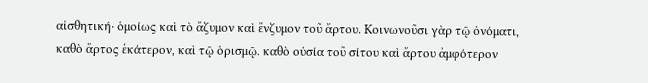αἰσθητική· ὁμοίως καὶ τὸ ἄζυμον καὶ ἔνζυμον τοῦ ἄρτου. Κοινωνοῦσι γὰρ τῷ ὀνόματι, καθὸ ἄρτος ἑκάτερον, καὶ τῷ ὁρισμῷ. καθὸ οὐσία τοῦ σίτου καὶ ἄρτου ἀμφότερον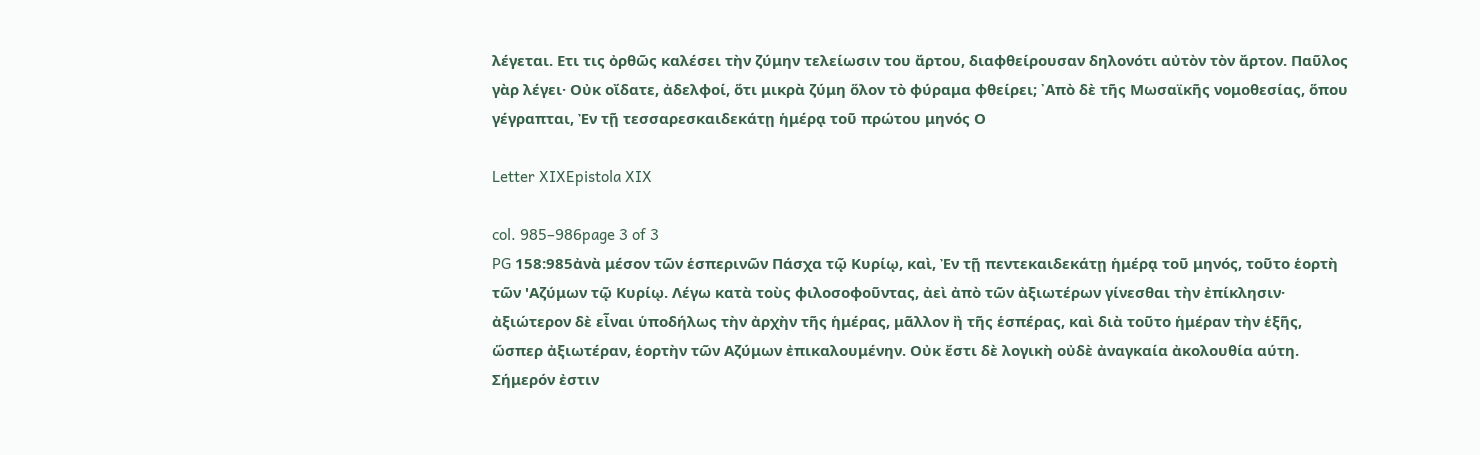λέγεται. Ετι τις ὀρθῶς καλέσει τὴν ζύμην τελείωσιν του ἄρτου, διαφθείρουσαν δηλονότι αὐτὸν τὸν ἄρτον. Παῦλος γὰρ λέγει· Οὐκ οἴδατε, ἀδελφοί, ὅτι μικρὰ ζύμη ὅλον τὸ φύραμα φθείρει; ᾿Απὸ δὲ τῆς Μωσαϊκῆς νομοθεσίας, ὅπου γέγραπται, Ἐν τῇ τεσσαρεσκαιδεκάτῃ ἡμέρᾳ τοῦ πρώτου μηνός Ο

Letter XIXEpistola XIX

col. 985–986page 3 of 3
PG 158:985ἀνὰ μέσον τῶν ἑσπερινῶν Πάσχα τῷ Κυρίῳ, καὶ, Ἐν τῇ πεντεκαιδεκάτῃ ἡμέρᾳ τοῦ μηνός, τοῦτο ἑορτὴ τῶν 'Αζύμων τῷ Κυρίῳ. Λέγω κατὰ τοὺς φιλοσοφοῦντας, ἀεὶ ἀπὸ τῶν ἀξιωτέρων γίνεσθαι τὴν ἐπίκλησιν· ἀξιώτερον δὲ εἶναι ὑποδήλως τὴν ἀρχὴν τῆς ἡμέρας, μᾶλλον ἢ τῆς ἑσπέρας, καὶ διὰ τοῦτο ἡμέραν τὴν ἑξῆς, ὥσπερ ἀξιωτέραν, ἑορτὴν τῶν Αζύμων ἐπικαλουμένην. Οὐκ ἔστι δὲ λογικὴ οὐδὲ ἀναγκαία ἀκολουθία αύτη. Σήμερόν ἐστιν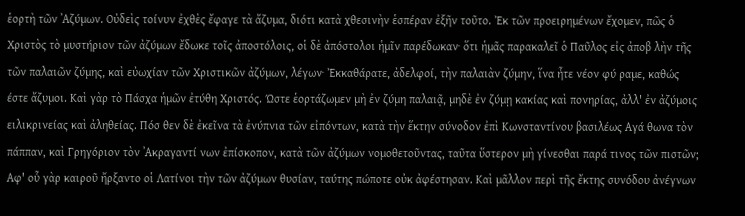ἑορτὴ τῶν ᾿Αζύμων. Οὐδεὶς τοίνυν ἐχθὲς ἔφαγε τὰ ἄζυμα, διότι κατὰ χθεσινὴν ἑσπέραν ἐξῆν τοῦτο. Ἐκ τῶν προειρημένων ἔχομεν, πῶς ὁ Χριστὸς τὸ μυστήριον τῶν ἀζύμων ἔδωκε τοῖς ἀποστόλοις, οἱ δὲ ἀπόστολοι ἡμῖν παρέδωκαν· ὅτι ἡμᾶς παρακαλεῖ ὁ Παῦλος εἰς ἀποβ λὴν τῆς τῶν παλαιῶν ζύμης, καὶ εὐωχίαν τῶν Χριστικῶν ἀζύμων, λέγων· Ἐκκαθάρατε, ἀδελφοί, τὴν παλαιὰν ζύμην, ἵνα ἦτε νέον φύ ραμε, καθώς έστε ἄζυμοι. Καὶ γὰρ τὸ Πάσχα ἡμῶν ἐτύθη Χριστός. Ώστε ἑορτάζωμεν μὴ ἐν ζύμη παλαιᾷ, μηδὲ ἐν ζύμῃ κακίας καὶ πονηρίας, ἀλλ' ἐν ἀζύμοις ειλικρινείας καὶ ἀληθείας. Πόσ θεν δὲ ἐκεῖνα τὰ ἐνύπνια τῶν εἰπόντων, κατὰ τὴν ἕκτην σύνοδον ἐπὶ Κωνσταντίνου βασιλέως Αγά θωνα τὸν πάππαν, καὶ Γρηγόριον τὸν ᾿Ακραγαντί νων ἐπίσκοπον, κατὰ τῶν ἀζύμων νομοθετοῦντας, ταῦτα ὕστερον μὴ γίνεσθαι παρά τινος τῶν πιστῶν; Αφ' οὗ γὰρ καιροῦ ἤρξαντο οἱ Λατίνοι τὴν τῶν ἀζύμων θυσίαν, ταύτης πώποτε οὐκ ἀφέστησαν. Καὶ μᾶλλον περὶ τῆς ἔκτης συνόδου ἀνέγνων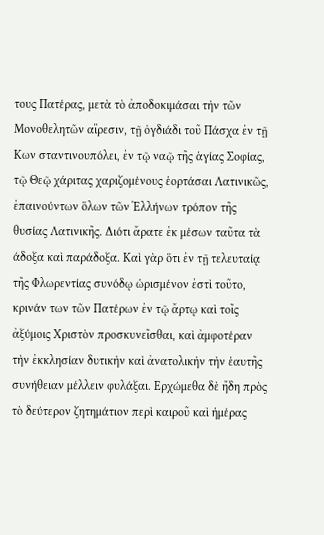τους Πατέρας, μετὰ τὸ ἀποδοκιμάσαι τὴν τῶν Μονοθελητῶν αἵρεσιν, τῇ ὀγδιάδι τοῦ Πάσχα ἐν τῇ Κων σταντινουπόλει, ἐν τῷ ναῷ τῆς ἁγίας Σοφίας, τῷ Θεῷ χάριτας χαριζομένους ἑορτάσαι Λατινικῶς, ἐπαινούντων ὅλων τῶν Ἑλλήνων τρόπον τῆς θυσίας Λατινικῆς. Διότι ἄρατε ἐκ μέσων ταῦτα τὰ άδοξα καὶ παράδοξα. Καὶ γὰρ ὅτι ἐν τῇ τελευταίᾳ τῆς Φλωρεντίας συνόδῳ ὡρισμένον ἐστὶ τοῦτο, κρινάν των τῶν Πατέρων ἐν τῷ ἄρτῳ καὶ τοῖς ἀξύμοις Χριστὸν προσκυνεῖσθαι, καὶ ἀμφοτέραν τὴν ἐκκλησίαν δυτικὴν καὶ ἀνατολικὴν τὴν ἑαυτῆς συνήθειαν μέλλειν φυλάξαι. Ερχώμεθα δὲ ἤδη πρὸς τὸ δεύτερον ζητημάτιον περὶ καιροῦ καὶ ἡμέρας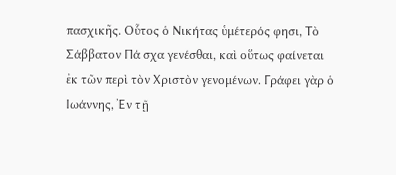πασχικῆς. Οὗτος ὁ Νικήτας ὑμέτερός φησι, Τὸ Σάββατον Πά σχα γενέσθαι, καὶ οὕτως φαίνεται ἐκ τῶν περὶ τὸν Χριστὸν γενομένων. Γράφει γὰρ ὁ Ιωάννης, Ἐν τῇ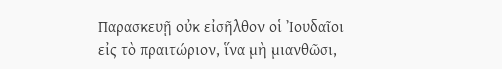Παρασκευῇ οὐκ εἰσῆλθον οἱ Ἰουδαῖοι εἰς τὸ πραιτώριον, ἵνα μὴ μιανθῶσι,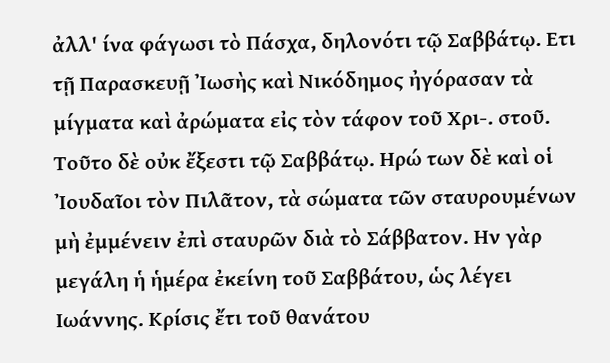ἀλλ' ίνα φάγωσι τὸ Πάσχα, δηλονότι τῷ Σαββάτῳ. Ετι τῇ Παρασκευῇ Ἰωσὴς καὶ Νικόδημος ἠγόρασαν τὰ μίγματα καὶ ἀρώματα εἰς τὸν τάφον τοῦ Χρι-. στοῦ. Τοῦτο δὲ οὐκ ἔξεστι τῷ Σαββάτῳ. Ηρώ των δὲ καὶ οἱ Ἰουδαῖοι τὸν Πιλᾶτον, τὰ σώματα τῶν σταυρουμένων μὴ ἐμμένειν ἐπὶ σταυρῶν διὰ τὸ Σάββατον. Ην γὰρ μεγάλη ἡ ἡμέρα ἐκείνη τοῦ Σαββάτου, ὡς λέγει Ιωάννης. Κρίσις ἔτι τοῦ θανάτου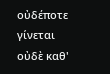οὐδέποτε γίνεται οὐδὲ καθ'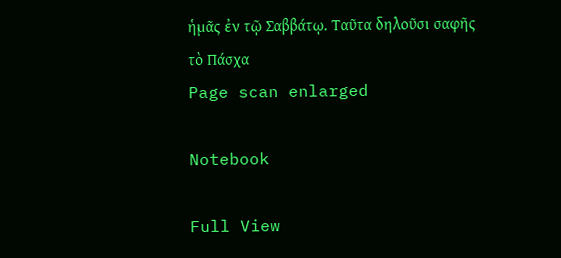ἡμᾶς ἐν τῷ Σαββάτῳ. Ταῦτα δηλοῦσι σαφῆς τὸ Πάσχα
Page scan enlarged

Notebook

Full View